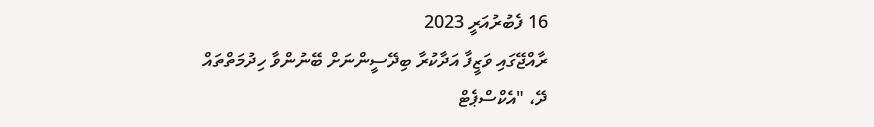16 ފެބުރުއަރީ 2023
ރާއްޖޭގައި ވަޒީފާ އަދާކުރާ ބިދޭސީންނަށް ބޭނުންވާ ހިދުމަތްތައް ދޭ، "އެކްސްޕެޓް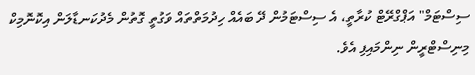ސިސްޓަމް" އަޕްގްރޭޓް ކުރާތީ، އެ ސިސްޓަމުން ދޭ ބައެއް ހިދުމަތްތައް ވަގުތީ ގޮތުން މެދުކަނޑާލަން އިކޮނޮމިކް މިނިސްޓްރީން ނިންމައިފި އެވެ.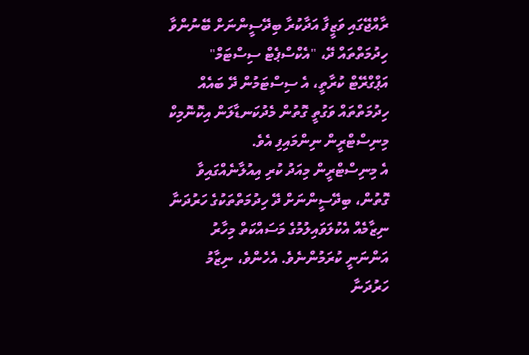ރާއްޖޭގައި ވަޒީފާ އަދާކުރާ ބިދޭސީންނަށް ބޭނުންވާ ހިދުމަތްތައް ދޭ، "އެކްސްޕެޓް ސިސްޓަމް" އަޕްގްރޭޓް ކުރާތީ، އެ ސިސްޓަމުން ދޭ ބައެއް ހިދުމަތްތައް ވަގުތީ ގޮތުން މެދުކަނޑާލަން އިކޮނޮމިކް މިނިސްޓްރީން ނިންމައިފި އެވެ.
އެ މިނިސްޓްރީން މިއަދު ކުރި އިއުލާނެއްގައިވާ ގޮތުން، ބިދޭސީންނަށް ދޭ ހިދުމަތްތަކުގެ ހަރުދަނާ ނިޒާމެއް އެކުލަވައިލުމުގެ މަސައްކަތް މިހާރު އަންނަނީ ކުރަމުންނެވެ. އެހެންވެ، ނިޒާމު ހަރުދަނާ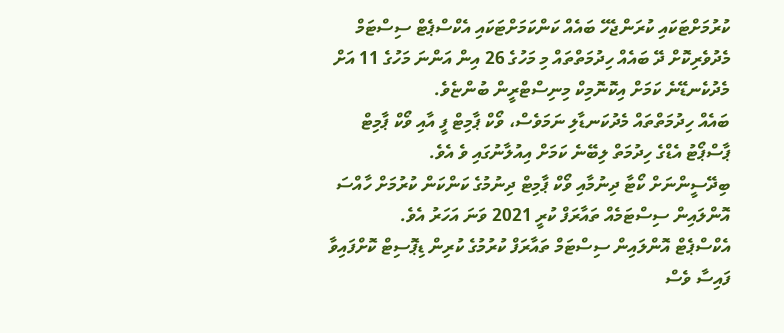ކުރުމަށްޓަކައި ކުރަންޖެހޭ ބައެއް ކަންކަމަށްޓަކައި އެކްސްޕެޓް ސިސްޓަމް މެދުވެރިކޮށް ދޭ ބައެއް ހިދުމަތްތައް މި މަހުގެ 26 އިން އަންނަ މަހުގެ 11 އަށް މެދުކެނޑޭނެ ކަމަށް އިކޮނޮމިކް މިނިސްޓްރީން ބުންޏެވެ.
ބައެއް ހިދުމަތްތައް މެދުކަނޑާލި ނަމަވެސް، ވޯކް ޕާމިޓް ފީ އާއި ވޯކް ޕާމިޓް ޕާސްޕޯޓު އެޑްގެ ހިދުމަތް ލިބޭނެ ކަމަށް އިއުލާނުގައި ވެ އެވެ.
ބިދޭސީންނަށް ކޯޓާ ދިނުމާއި ވޯކް ޕާމިޓް ދިނުމުގެ ކަންކަން ކުރުމަށް ހާއްސަ އޮންލައިން ސިސްޓަމެއް ތައާރަފް ކުރީ 2021 ވަނަ އަހަރު އެވެ.
އެކްސްޕެޓް އޮންލައިން ސިސްޓަމް ތައާރަފް ކުރުމުގެ ކުރިން ޑިޕޮސިޓް ކޮށްފައިވާ ފައިސާ ވެސް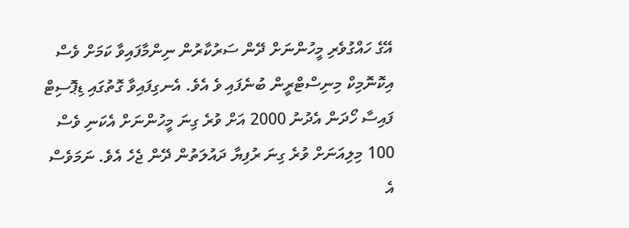އޭގެ ހައްގުވެރި މީހުންނަށް ދޭން ސަރުކާރުން ނިންމާފައިވާ ކަމަށް ވެސް އިކޮނޮމިކް މިނިސްޓްރީން ބުނެފައި ވެ އެވެ. އެނގިފައިވާ ގޮތުގައި ޑިޕޮސިޓް ފައިސާ ހޯދަން އެދުނު 2000 އަށް ވުރެ ގިނަ މީހުންނަށް އެކަނި ވެސް 100 މިލިއަނަށް ވުރެ ގިނަ ރުފިޔާ ދައުލަތުން ދޭން ޖެހެ އެވެ. ނަމަވެސް އެ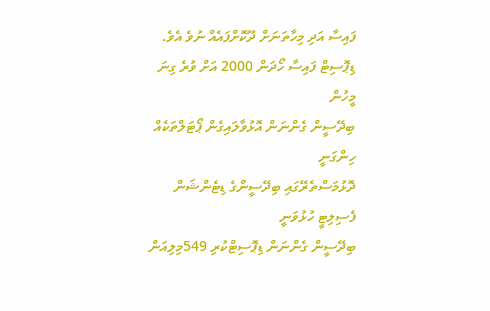ފައިސާ އަދި މިހާތަނަށް ދޫކޮށްފައެއް ނުވެ އެވެ.
ޑިޕޮސިޓް ފައިސާ ހޯދަން 2000 އަށް ވުރެ ގިނަ މީހުން
ބިދޭސީން ގެންނަން އޮޅުވާލައިގެން ޕޯޓަލްތަކެއް ހިންގަނީ
ދޮޅުމަސްތެރޭގައި ބިދޭސީންގެ ޑިޓެންޝަން ފެސިލިޓީ ހުޅުވަނީ
ބިދޭސީން ގެންނަން ޑިޕޮސިޓްކުރި 549މިލިއަން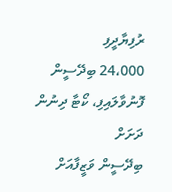ރުފިޔާދީފި
24،000 ބިދޭސީން ފޮނުވާލައިފި، ކޯޓާ ދިނުން ދަށަށް
ބިދޭސީން ވަޒީފާއަށް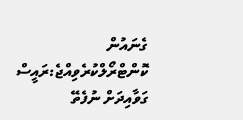ގެނައުން ކޮންޓްރޯލްކުރެވިއްޖެ:ރައީސް
ގަވާއިދަށް ނުފެތޭ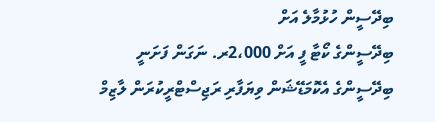ބިދޭސީން ހުޅުމާލެ އަށް
ބިދޭސީންގެ ކޯޓާ ފީ އަށް 2،000ރ. ނަގަން ފަށަނީ
ބިދޭސީންގެ އެކޮމަޑޭޝަން ވިޔަފާރި ރަޖިސްޓްރީކުރަން ލާޒިމް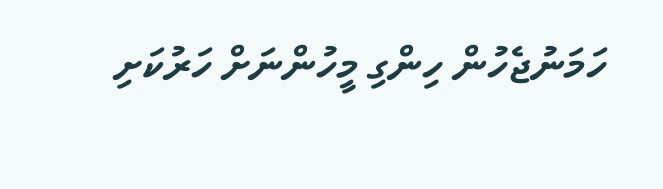ހަމަނުޖެހުން ހިންގި މީހުންނަށް ހަރުކަށި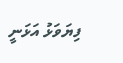ފިޔަވަޅު އަޅަނީ